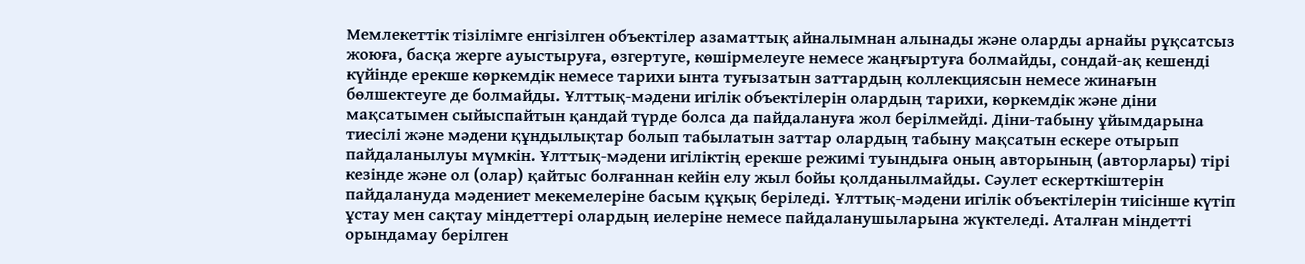Мемлекеттiк тiзiлiмге енгiзiлген объектiлер азаматтық айналымнан алынады және оларды арнайы рұқсатсыз жоюға, басқа жерге ауыстыруға, өзгертуге, көшiрмелеуге немесе жаңғыртуға болмайды, сондай-ақ кешендi күйiнде ерекше көркемдiк немесе тарихи ынта туғызатын заттардың коллекциясын немесе жинағын бөлшектеуге де болмайды. Ұлттық-мәдени игiлiк объектiлерiн олардың тарихи, көркемдiк және дiни мақсатымен сыйыспайтын қандай түрде болса да пайдалануға жол берiлмейдi. Дiни-табыну ұйымдарына тиесiлi және мәдени құндылықтар болып табылатын заттар олардың табыну мақсатын ескере отырып пайдаланылуы мүмкiн. Ұлттық-мәдени игiлiктiң ерекше режимi туындыға оның авторының (авторлары) тiрi кезiнде және ол (олар) қайтыс болғаннан кейiн елу жыл бойы қолданылмайды. Сәулет ескерткiштерiн пайдалануда мәдениет мекемелерiне басым құқық берiледi. Ұлттық-мәдени игiлiк объектiлерiн тиiсiнше күтiп ұстау мен сақтау мiндеттерi олардың иелерiне немесе пайдаланушыларына жүктеледi. Аталған мiндеттi орындамау берiлген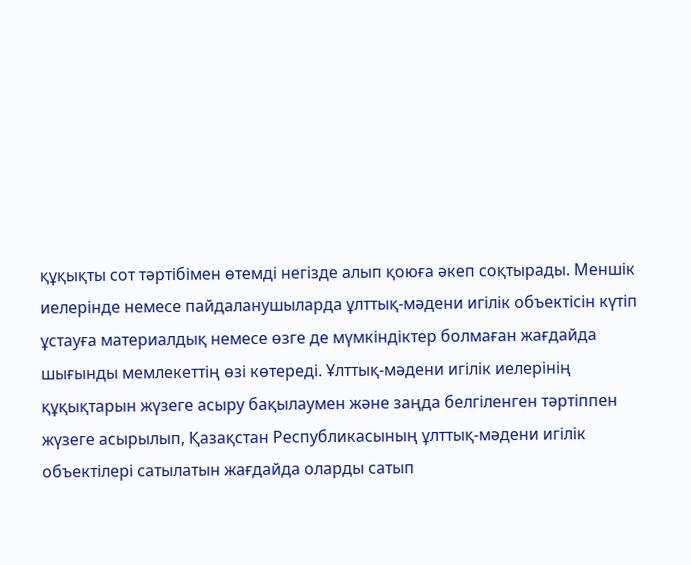құқықты сот тәртiбiмен өтемдi негiзде алып қоюға әкеп соқтырады. Меншiк иелерiнде немесе пайдаланушыларда ұлттық-мәдени игiлiк объектiсiн күтiп ұстауға материалдық немесе өзге де мүмкiндiктер болмаған жағдайда шығынды мемлекеттiң өзi көтередi. Ұлттық-мәдени игiлiк иелерiнiң құқықтарын жүзеге асыру бақылаумен және заңда белгiленген тәртiппен жүзеге асырылып, Қазақстан Республикасының ұлттық-мәдени игiлiк объектiлерi сатылатын жағдайда оларды сатып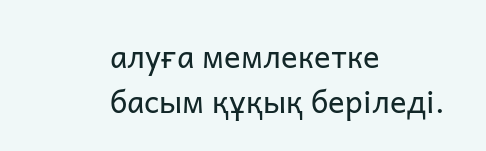алуға мемлекетке басым құқық берiледi.